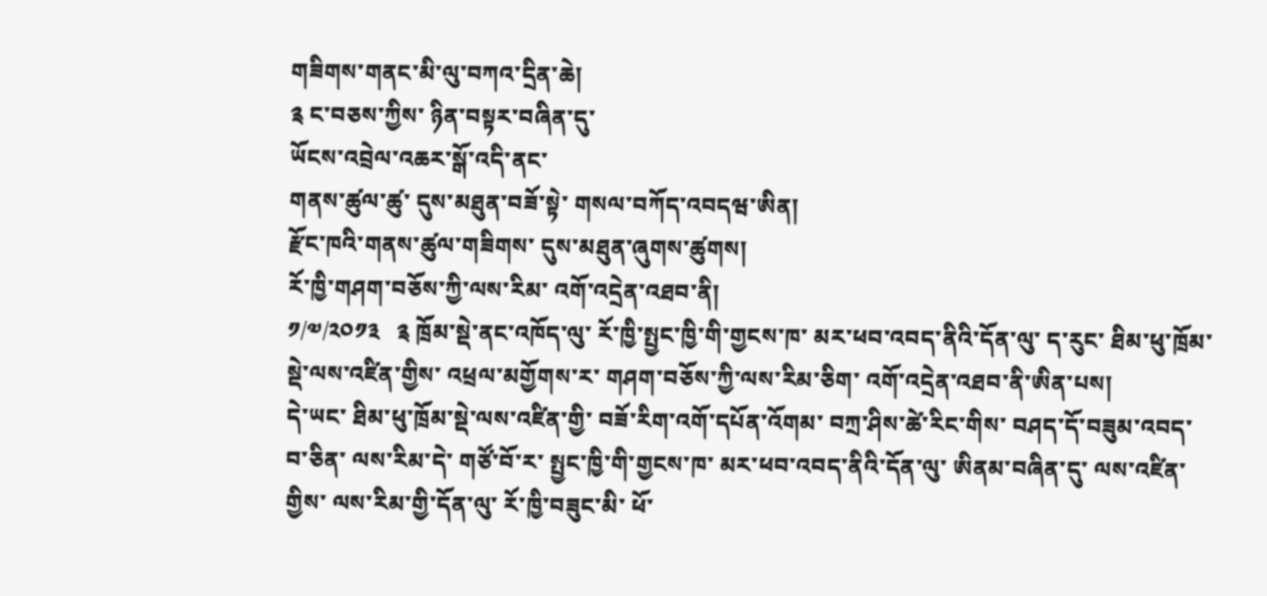གཟིགས་གནང་མི་ལུ་བཀའ་དྲིན་ཆེ།
༉ ང་བཅས་ཀྱིས་ ཉིན་བསྟར་བཞིན་དུ་
ཡོངས་འབྲེལ་འཆར་སྒོ་འདི་ནང་
གནས་ཚུལ་ཚུ་ དུས་མཐུན་བཟོ་སྟེ་ གསལ་བཀོད་འབདཝ་ཨིན།
རྫོང་ཁའི་གནས་ཚུལ་གཟིགས་ དུས་མཐུན་ཞུགས་ཚུགས།
རོ་ཁྱི་གཤག་བཅོས་ཀྱི་ལས་རིམ་ འགོ་འདྲེན་འཐབ་ནི།
༡/༧/༢༠༡༣   ༉ ཁྲོམ་སྡེ་ནང་འཁོད་ལུ་ རོ་ཁྱི་སྤྱང་ཁྱི་གི་གྱངས་ཁ་ མར་ཕབ་འབད་ནིའི་དོན་ལུ་ ད་རུང་ ཐིམ་ཕུ་ཁྲོམ་སྡེ་ལས་འཛིན་གྱིས་ འཕྲལ་མགྱོགས་ར་ གཤག་བཅོས་ཀྱི་ལས་རིམ་ཅིག་ འགོ་འདྲེན་འཐབ་ནི་ཨིན་པས།
དེ་ཡང་ ཐིམ་ཕུ་ཁྲོམ་སྡེ་ལས་འཛིན་གྱི་ བཟོ་རིག་འགོ་དཔོན་འོགམ་ བཀྲ་ཤིས་ཚེ་རིང་གིས་ བཤད་དོ་བཟུམ་འབད་བ་ཅིན་ ལས་རིམ་དེ་ གཙོ་བོ་ར་ སྤྱང་ཁྱི་གི་གྱངས་ཁ་ མར་ཕབ་འབད་ནིའི་དོན་ལུ་ ཨིནམ་བཞིན་དུ་ ལས་འཛིན་གྱིས་ ལས་རིམ་གྱི་དོན་ལུ་ རོ་ཁྱི་བཟུང་མི་ ཕོ་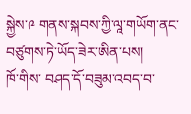སྐྱེས་༩ གནས་སྐབས་ཀྱི་ལཱ་གཡོག་ནང་ བཙུགས་ཏེ་ཡོད་ཟེར་ཨིན་པས།
ཁོ་གིས་ བཤད་དོ་བཟུམ་འབད་བ་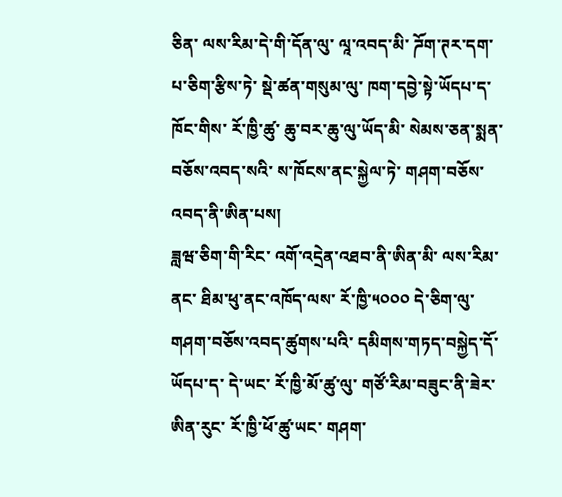ཅིན་ ལས་རིམ་དེ་གི་དོན་ལུ་ ལཱ་འབད་མི་ ཌོག་ཊར་དག་པ་ཅིག་རྩིས་ཏེ་ སྡེ་ཚན་གསུམ་ལུ་ ཁག་དབྱེ་སྟེ་ཡོདཔ་ད་ ཁོང་གིས་ རོ་ཁྱི་ཚུ་ ཆུ་བར་ཆུ་ལུ་ཡོད་མི་ སེམས་ཅན་སྨན་བཅོས་འབད་སའི་ ས་ཁོངས་ནང་སྐྱེལ་ཏེ་ གཤག་བཅོས་འབད་ནི་ཨིན་པས།
ཟླཝ་ཅིག་གི་རིང་ འགོ་འདྲེན་འཐབ་ནི་ཨིན་མི་ ལས་རིམ་ནང་ ཐིམ་ཕུ་ནང་འཁོད་ལས་ རོ་ཁྱི་༥༠༠༠ དེ་ཅིག་ལུ་ གཤག་བཅོས་འབད་ཚུགས་པའི་ དམིགས་གཏད་བསྐྱེད་དོ་ཡོདཔ་ད་ དེ་ཡང་ རོ་ཁྱི་མོ་ཚུ་ལུ་ གཙོ་རིམ་བཟུང་ནི་ཟེར་ཨིན་རུང་ རོ་ཁྱི་ཕོ་ཚུ་ཡང་ གཤག་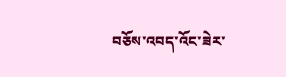བཅོས་འབད་འོང་ཟེར་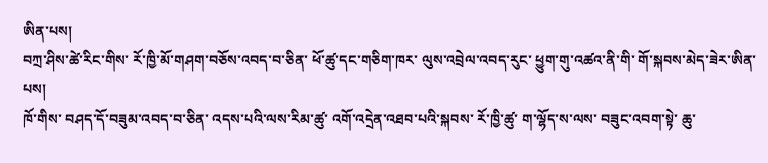ཨིན་པས།
བཀྲ་ཤིས་ཚེ་རིང་གིས་ རོ་ཁྱི་མོ་གཤག་བཅོས་འབད་བ་ཅིན་ ཕོ་ཚུ་དང་གཅིག་ཁར་ ལུས་འབྲེལ་འབད་རུང་ ཕྱུག་གུ་འཚའ་ནི་གི་ གོ་སྐབས་མེད་ཟེར་ཨིན་པས།
ཁོ་གིས་ བཤད་དོ་བཟུམ་འབད་བ་ཅིན་ འདས་པའི་ལས་རིམ་ཚུ་ འགོ་འདྲེན་འཐབ་པའི་སྐབས་ རོ་ཁྱི་ཚུ་ ག་ལྷོད་ས་ལས་ བཟུང་འབག་སྟེ་ ཆུ་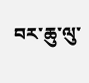བར་ཆུ་ལུ་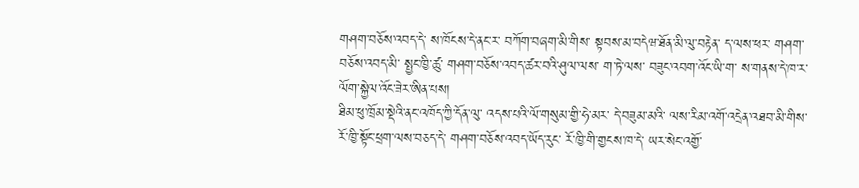གཤག་བཅོས་འབད་དེ་ ས་ཁོངས་དེ་ནང་ར་ བཀོག་བཞག་མི་གིས་ སྟབས་མ་བདེཝ་ཐོན་མི་ལུ་བརྟེན་ ད་ལས་ཕར་ གཤག་བཅོས་འབད་མི་ སྤྱང་ཁྱི་ཚུ་ གཤག་བཅོས་འབད་ཚར་བའི་ཤུལ་ལས་ ག་ཏེ་ལས་ བཟུང་འབག་འོང་ཡི་ག་ ས་གནས་དེ་ཁ་ར་ ལོག་སྐྱེལ་འོང་ཟེར་ཨིན་པས།
ཐིམ་ཕུ་ཁྲོམ་སྡེའི་ནང་འཁོད་ཀྱི་དོན་ལུ་ འདས་པའི་ལོ་གསུམ་གྱི་ཧེ་མར་ དེ་བཟུམ་མའི་ ལས་རིམ་འགོ་འདྲེན་འཐབ་མི་གིས་ རོ་ཁྱི་སྟོང་ཕྲག་ལས་བཅད་དེ་ གཤག་བཅོས་འབད་ཡོད་རུང་ རོ་ཁྱི་གི་གྱངས་ཁ་དེ་ ཡར་སེང་འགྱོ་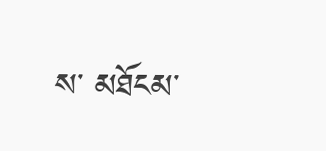ས་ མཐོངམ་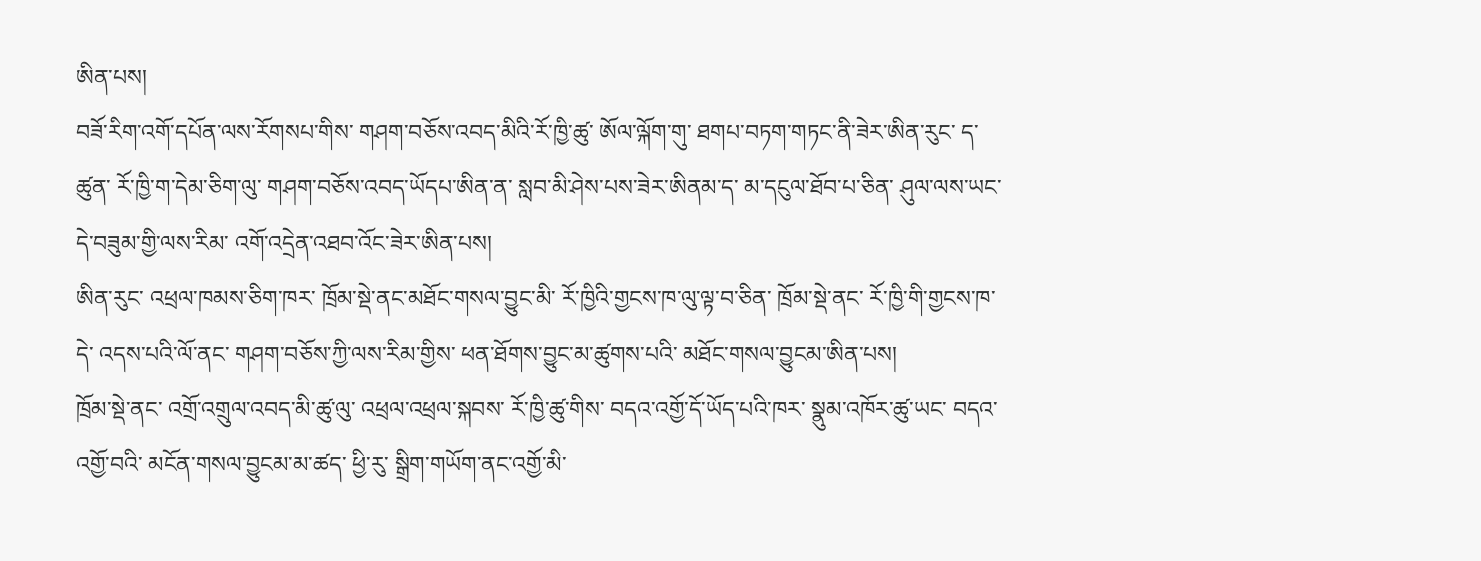ཨིན་པས།
བཟོ་རིག་འགོ་དཔོན་ལས་རོགསཔ་གིས་ གཤག་བཅོས་འབད་མིའི་རོ་ཁྱི་ཚུ་ ཨོལ་ལྐོག་གུ་ ཐགཔ་བཏག་གཏང་ནི་ཟེར་ཨིན་རུང་ ད་ཚུན་ རོ་ཁྱི་ག་དེམ་ཅིག་ལུ་ གཤག་བཅོས་འབད་ཡོདཔ་ཨིན་ན་ སླབ་མི་ཤེས་པས་ཟེར་ཨིནམ་ད་ མ་དངུལ་ཐོབ་པ་ཅིན་ ཤུལ་ལས་ཡང་ དེ་བཟུམ་གྱི་ལས་རིམ་ འགོ་འདྲེན་འཐབ་འོང་ཟེར་ཨིན་པས།
ཨིན་རུང་ འཕྲལ་ཁམས་ཅིག་ཁར་ ཁྲོམ་སྡེ་ནང་མཐོང་གསལ་བྱུང་མི་ རོ་ཁྱིའི་གྱངས་ཁ་ལུ་ལྟ་བ་ཅིན་ ཁྲོམ་སྡེ་ནང་ རོ་ཁྱི་གི་གྱངས་ཁ་དེ་ འདས་པའི་ལོ་ནང་ གཤག་བཅོས་ཀྱི་ལས་རིམ་གྱིས་ ཕན་ཐོགས་བྱུང་མ་ཚུགས་པའི་ མཐོང་གསལ་བྱུངམ་ཨིན་པས།
ཁྲོམ་སྡེ་ནང་ འགྲོ་འགྲུལ་འབད་མི་ཚུ་ལུ་ འཕྲལ་འཕྲལ་སྐབས་ རོ་ཁྱི་ཚུ་གིས་ བདའ་འགྱོ་དོ་ཡོད་པའི་ཁར་ སྣུམ་འཁོར་ཚུ་ཡང་ བདའ་འགྱོ་བའི་ མངོན་གསལ་བྱུངམ་མ་ཚད་ ཕྱི་རུ་ སྒྲིག་གཡོག་ནང་འགྱོ་མི་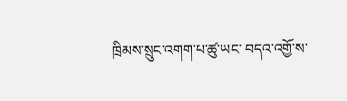ཁྲིམས་སྲུང་འགག་པ་ཚུ་ཡང་ བདའ་འགྱོ་ས་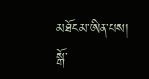མཐོངམ་ཨིན་པས།
སྒོ་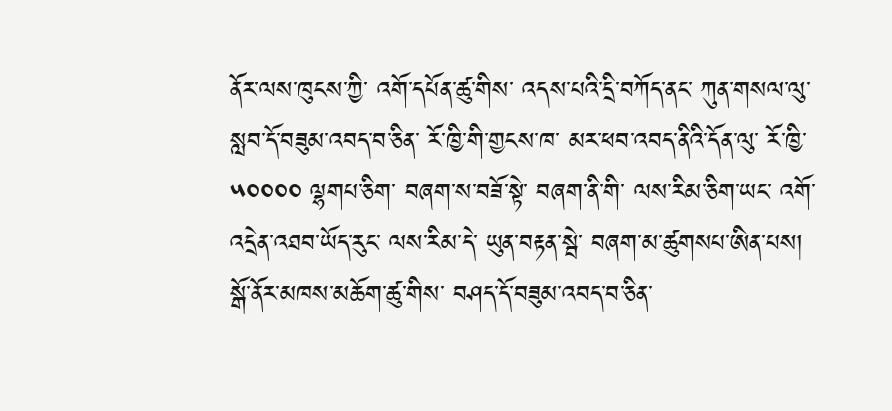ནོར་ལས་ཁུངས་ཀྱི་ འགོ་དཔོན་ཚུ་གིས་ འདས་པའི་དྲི་བཀོད་ནང་ ཀུན་གསལ་ལུ་སླབ་དོ་བཟུམ་འབད་བ་ཅིན་ རོ་ཁྱི་གི་གྱངས་ཁ་ མར་ཕབ་འབད་ནིའི་དོན་ལུ་ རོ་ཁྱི་༥༠༠༠༠ ལྷགཔ་ཅིག་ བཞག་ས་བཟོ་སྟེ་ བཞག་ནི་གི་ ལས་རིམ་ཅིག་ཡང་ འགོ་འདྲེན་འཐབ་ཡོད་རུང་ ལས་རིམ་དེ་ ཡུན་བརྟན་སྦེ་ བཞག་མ་ཚུགསཔ་ཨིན་པས།
སྒོ་ནོར་མཁས་མཆོག་ཚུ་གིས་ བཤད་དོ་བཟུམ་འབད་བ་ཅིན་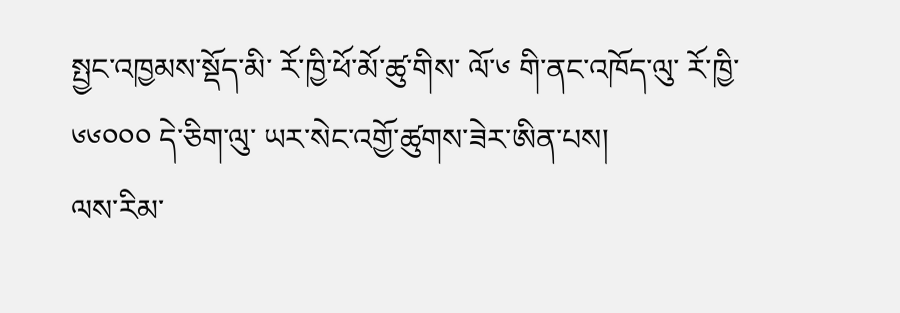སྤྱང་འཁྱམས་སྡོད་མི་ རོ་ཁྱི་ཕོ་མོ་ཚུ་གིས་ ལོ་༦ གི་ནང་འཁོད་ལུ་ རོ་ཁྱི་༦༦༠༠༠ དེ་ཅིག་ལུ་ ཡར་སེང་འགྱོ་ཚུགས་ཟེར་ཨིན་པས།
ལས་རིམ་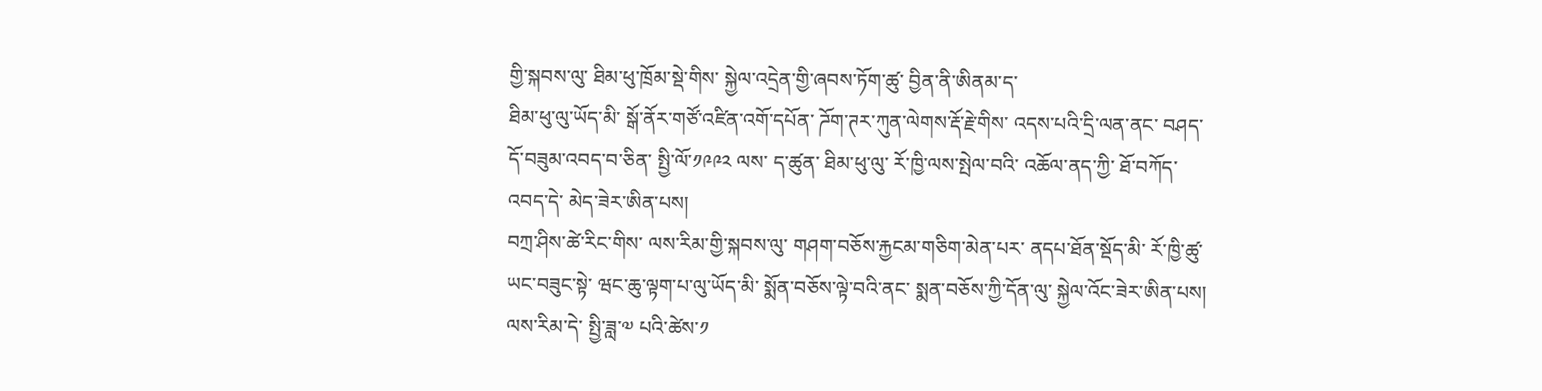གྱི་སྐབས་ལུ་ ཐིམ་ཕུ་ཁྲོམ་སྡེ་གིས་ སྐྱེལ་འདྲེན་གྱི་ཞབས་ཏོག་ཚུ་ བྱིན་ནི་ཨིནམ་ད་
ཐིམ་ཕུ་ལུ་ཡོད་མི་ སྒོ་ནོར་གཙོ་འཛིན་འགོ་དཔོན་ ཌོག་ཊར་ཀུན་ལེགས་རྡོ་རྗེ་གིས་ འདས་པའི་དྲི་ལན་ནང་ བཤད་དོ་བཟུམ་འབད་བ་ཅིན་ སྤྱི་ལོ་༡༩༩༢ ལས་ ད་ཚུན་ ཐིམ་ཕུ་ལུ་ རོ་ཁྱི་ལས་སྤེལ་བའི་ འཆོལ་ནད་ཀྱི་ ཐོ་བཀོད་འབད་དེ་ མེད་ཟེར་ཨིན་པས།
བཀྲ་ཤིས་ཚེ་རིང་གིས་ ལས་རིམ་གྱི་སྐབས་ལུ་ གཤག་བཅོས་རྐྱངམ་གཅིག་མེན་པར་ ནདཔ་ཐོན་སྡོད་མི་ རོ་ཁྱི་ཚུ་ཡང་བཟུང་སྟེ་ ཝང་ཆུ་ལྟག་པ་ལུ་ཡོད་མི་ སྨོན་བཅོས་ལྟེ་བའི་ནང་ སྨན་བཅོས་ཀྱི་དོན་ལུ་ སྐྱེལ་འོང་ཟེར་ཨིན་པས།
ལས་རིམ་དེ་ སྤྱི་ཟླ་༧ པའི་ཚེས་༡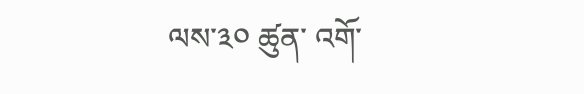ལས་༣༠ ཚུན་ འགོ་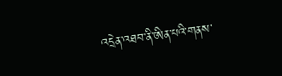འདྲེན་འཐབ་ནི་ཨིན་པའི་གནས་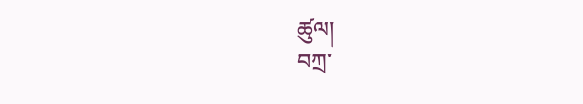ཚུལ།
བཀྲ་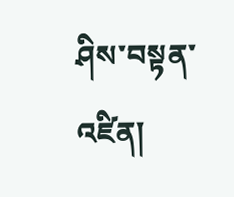ཤིས་བསྟན་འཛིན།